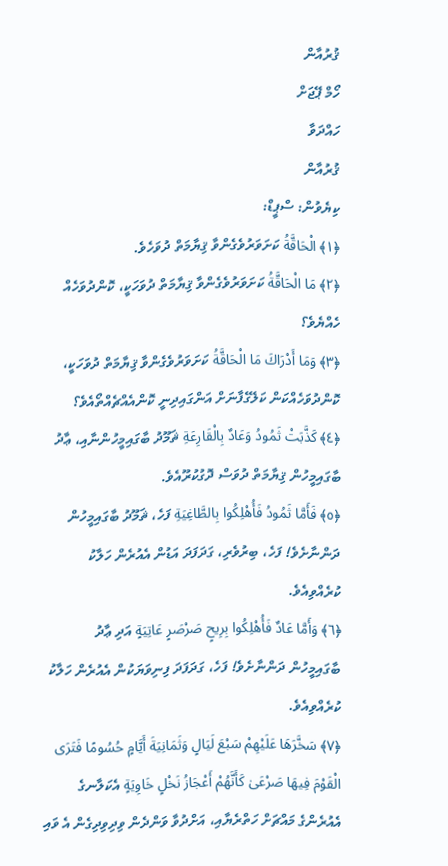ޤުރުއާން
ހޯމް ޕޭޖަށް
ހައްދަވާ
ޤުރުއާން
ކިޔެވުން: ސްޕީޑް:
﴿١﴾ الْحَاقَّةُ ކަށަވަރުވެގެންވާ ޤިޔާމަތް ދުވަހެވެ.
﴿٢﴾ مَا الْحَاقَّةُ ކަށަވަރުވެގެންވާ ޤިޔާމަތް ދުވަހަކީ، ކޮންދުވަހެއް ހެއްޔެވެ؟
﴿٣﴾ وَمَا أَدْرَاكَ مَا الْحَاقَّةُ ކަށަވަރުވެގެންވާ ޤިޔާމަތް ދުވަހަކީ، ކޮންދުވަހެއްކަން ކަލޭގެފާނަށް އަންގައިދިނީ ކޮންއެއްޗެއްތޯއެވެ؟
﴿٤﴾ كَذَّبَتْ ثَمُودُ وَعَادٌ بِالْقَارِعَةِ ޘަމޫދު ބާގައިމީހުންނާއި، ޢާދު ބާގައިމީހުން ޤިޔާމަތް ދުވަސް ދޮގުކުރޫއެވެ.
﴿٥﴾ فَأَمَّا ثَمُودُ فَأُهْلِكُوا بِالطَّاغِيَةِ ފަހެ، ޘަމޫދު ބާގައިމީހުން ދަންނާށެވެ! ފަހެ، ބިރުވެރި، ގަދަފަދަ އަޑުން އެއުރެން ހަލާކު ކުރެއްވިއެވެ.
﴿٦﴾ وَأَمَّا عَادٌ فَأُهْلِكُوا بِرِيحٍ صَرْصَرٍ عَاتِيَةٍ އަދި ޢާދު ބާގައިމީހުން ދަންނާށެވެ! ފަހެ، ގަދަފަދަ ފިނިވަޔަކުން އެއުރެން ހަލާކު ކުރެއްވިއެވެ.
﴿٧﴾ سَخَّرَهَا عَلَيْهِمْ سَبْعَ لَيَالٍ وَثَمَانِيَةَ أَيَّامٍ حُسُومًا فَتَرَى الْقَوْمَ فِيهَا صَرْعَىٰ كَأَنَّهُمْ أَعْجَازُ نَخْلٍ خَاوِيَةٍ އެކަލާނގެ އެއުރެންގެ މައްޗަށް ހަތްރެޔާއި، އަށްދުވާ ވަންދެން ވިދިވިދިގެން އެ ވައި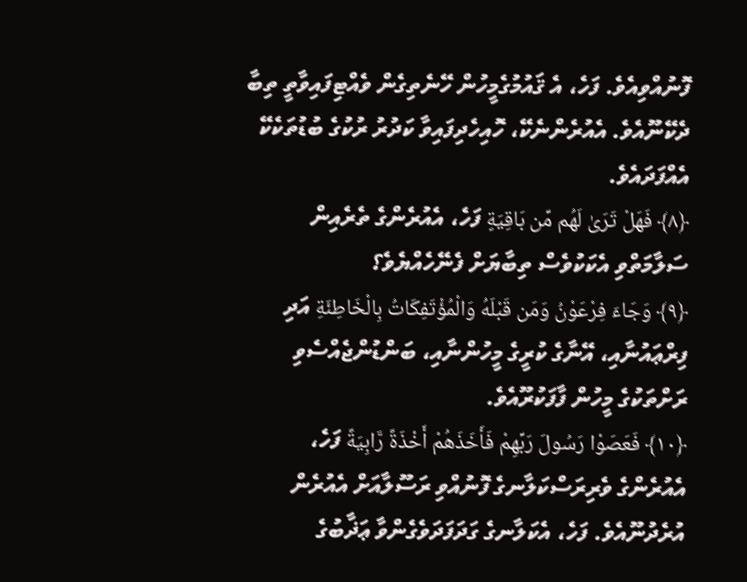ފޮނުއްވިއެވެ. ފަހެ، އެ ޤައުމުގެމީހުން ހޭނެތިގެން ވެއްޓިފައިވާތީ ތިބާ ދެކޭނޫއެވެ. އެއުރެންނެކޭ، ހޮއިހެދިފައިވާ ކަދުރު ރުކުގެ ބުޑުތަކެކޭ އެއްފަދައެވެ.
﴿٨﴾ فَهَلْ تَرَىٰ لَهُم مِّن بَاقِيَةٍ ފަހެ، އެއުރެންގެ ތެރެއިން ސަލާމަތްވި އެކަކުވެސް ތިބާޔަށް ފެނޭހެއްޔެވެ؟
﴿٩﴾ وَجَاءَ فِرْعَوْنُ وَمَن قَبْلَهُ وَالْمُؤْتَفِكَاتُ بِالْخَاطِئَةِ އަދި ފިރްޢައުނާއި، އޭނާގެ ކުރީގެ މީހުންނާއި، ބަންޑުންޖެއްސެވި ރަށްތަކުގެ މީހުން ފާފަކުރޫއެވެ.
﴿١٠﴾ فَعَصَوْا رَسُولَ رَبِّهِمْ فَأَخَذَهُمْ أَخْذَةً رَّابِيَةً ފަހެ، އެއުރެންގެ ވެރިރަސްކަލާނގެ ފޮނުއްވި ރަސޫލާއަށް އެއުރެން އުރެދުނޫއެވެ. ފަހެ، އެކަލާނގެ ގަދަފަދަވެގެންވާ ޢަޛާބުގެ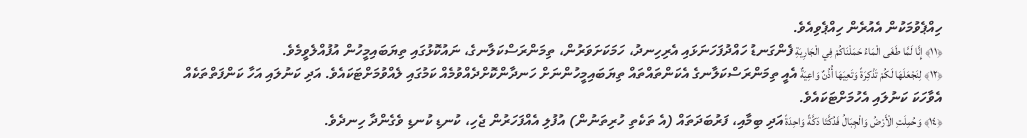ހިއްޕެވުމަކުން އެއުރެން ހިއްޕެވިއެވެ.
﴿١١﴾ إِنَّا لَمَّا طَغَى الْمَاءُ حَمَلْنَاكُمْ فِي الْجَارِيَةِ ފެންގަނޑު ހައްދުފަހަނަޅައި އެރިހިނދު، ހަމަކަށަވަރުން، ތިމަންރަސްކަލާނގެ، ނައުކޮޅުގައި ތިޔަބައިމީހުން އުފުއްލެވީމެވެ.
﴿١٢﴾ لِنَجْعَلَهَا لَكُمْ تَذْكِرَةً وَتَعِيَهَا أُذُنٌ وَاعِيَةٌ އެއީ ތިމަންރަސްކަލާނގެ އެކަންތައްތައް ތިޔަބައިމީހުންނަށް ހަނދާންކޮށްދެއްވުމެއް ކަމުގައި ލެއްވުމަށްޓަކައެވެ. އަދި ކަނުލައި އަހާ ކަންފަތްތަކެއް އެވާހަކަ ކަނުލައި އެހުމަށްޓަކައެވެ.
﴿١٤﴾ وَحُمِلَتِ الْأَرْضُ وَالْجِبَالُ فَدُكَّتَا دَكَّةً وَاحِدَةً އަދި ބިމާއި، ފަރުބަދަތައް (އެ ތަކެތި ހުރިތަނުން) އުފުލި އެއްފަހަރުން ޖެހި، ކުނޑި ކުނޑި ވެގެންދާ ހިނދެވެ.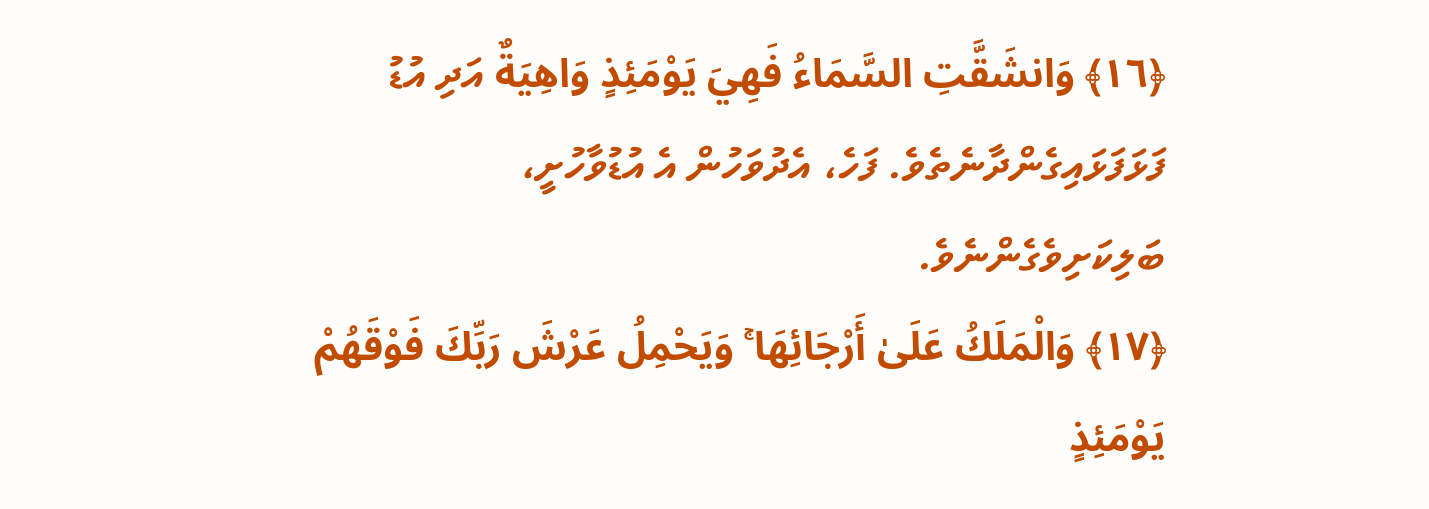﴿١٦﴾ وَانشَقَّتِ السَّمَاءُ فَهِيَ يَوْمَئِذٍ وَاهِيَةٌ އަދި އުޑު ފަޅަފަޅައިގެންދާނެތެވެ. ފަހެ، އެދުވަހުން އެ އުޑުވާހުށީ، ބަލިކަށިވެގެންނެވެ.
﴿١٧﴾ وَالْمَلَكُ عَلَىٰ أَرْجَائِهَا ۚ وَيَحْمِلُ عَرْشَ رَبِّكَ فَوْقَهُمْ يَوْمَئِذٍ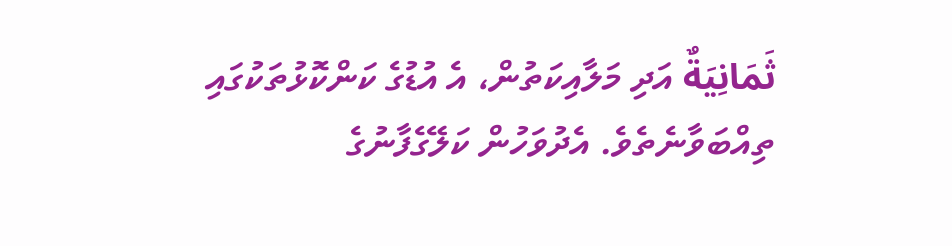ثَمَانِيَةٌ އަދި މަލާއިކަތުން، އެ އުޑުގެ ކަންކޮޅުތަކުގައި ތިއްބަވާނެތެވެ. އެދުވަހުން ކަލޭގެފާނުގެ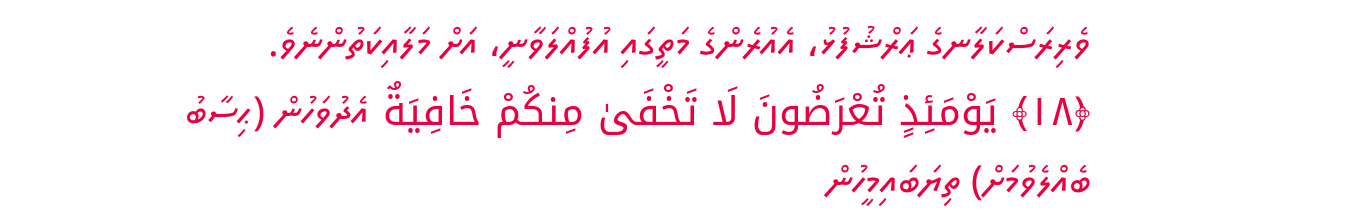ވެރިރަސްކަލާނގެ ޢަރްޝުފުޅު، އެއުރެންގެ މަތީގައި އުފުއްލަވާނީ، އަށް މަލާއިކަތުންނެވެ.
﴿١٨﴾ يَوْمَئِذٍ تُعْرَضُونَ لَا تَخْفَىٰ مِنكُمْ خَافِيَةٌ އެދުވަހުން (ޙިސާބު ބެއްލެވުމަށް) ތިޔަބައިމީހުން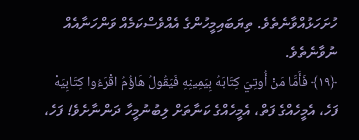ހުށަހަޅުއްވާނެތެވެ. ތިޔަބައިމީހުންގެ އެއްވެސްކަމެއް ވަންހަނާއެއް ނުވާނެތެވެ.
﴿١٩﴾ فَأَمَّا مَنْ أُوتِيَ كِتَابَهُ بِيَمِينِهِ فَيَقُولُ هَاؤُمُ اقْرَءُوا كِتَابِيَهْ ފަހެ، އެމީހެއްގެ ފަތް، އެމީހެއްގެ ކަނާތަށް ލިބުނުމީހާ ދަންނާށެވެ! ފަހެ،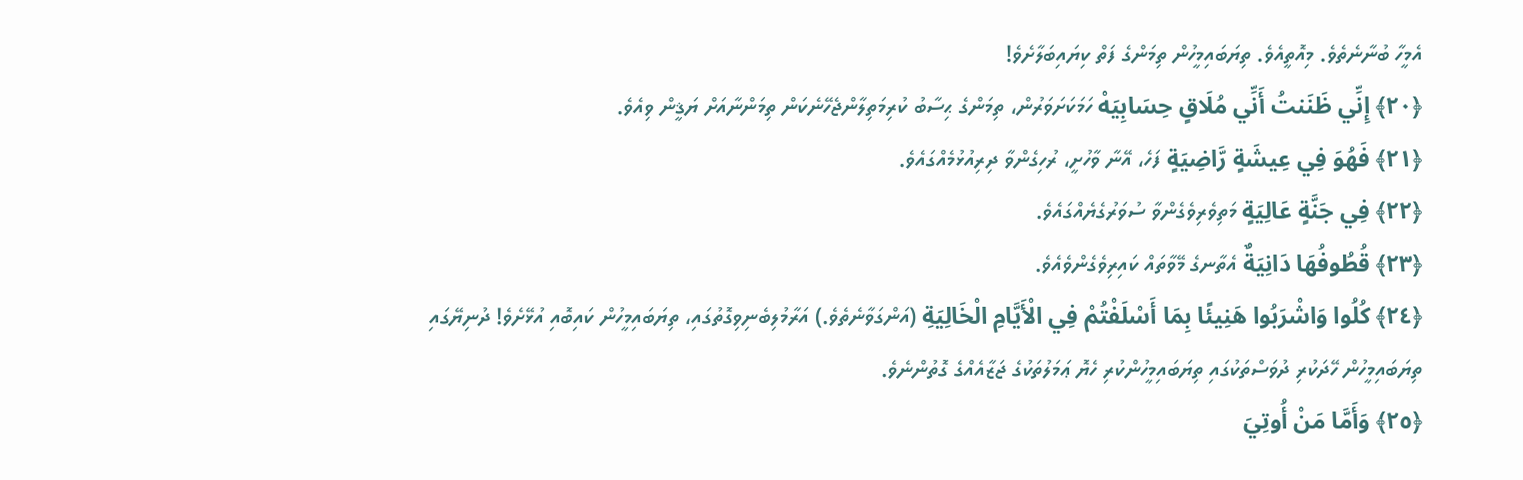އެމީހާ ބުނާނެތެވެ. މިއޮތީއެވެ. ތިޔަބައިމީހުން ތިމަންގެ ފަތް ކިޔައިބަލާށެވެ!
﴿٢٠﴾ إِنِّي ظَنَنتُ أَنِّي مُلَاقٍ حِسَابِيَهْ ހަމަކަށަވަރުން، ތިމަންގެ ޙިސާބު ކުރިމަތިލާންޖެހޭނެކަން ތިމަންނާއަށް ޔަޤީން ވިއެވެ.
﴿٢١﴾ فَهُوَ فِي عِيشَةٍ رَّاضِيَةٍ ފަހެ، އޭނާ ވާހުށީ، ރުހިގެންވާ ދިރިއުޅުމެއްގައެވެ.
﴿٢٢﴾ فِي جَنَّةٍ عَالِيَةٍ މަތިވެރިވެގެންވާ ސުވަރުގެޔެއްގައެވެ.
﴿٢٣﴾ قُطُوفُهَا دَانِيَةٌ އެތާނގެ މޭވާތައް ކައިރިވެގެންވެއެވެ.
﴿٢٤﴾ كُلُوا وَاشْرَبُوا هَنِيئًا بِمَا أَسْلَفْتُمْ فِي الْأَيَّامِ الْخَالِيَةِ (އަންގަވާނެތެވެ.) އަރާމުލިބެނިވިގޮތުގައި، ތިޔަބައިމީހުން ކައިބޮއި އުޅޭށެވެ! ދުނިޔޭގައި ތިޔަބައިމީހުން ހޭދަކުރި ދުވަސްތަކުގައި ތިޔަބައިމީހުންކުރި ހެޔޮ ޢަމަލުތަކުގެ ޖަޒާއެއްގެ ގޮތުންނެވެ.
﴿٢٥﴾ وَأَمَّا مَنْ أُوتِيَ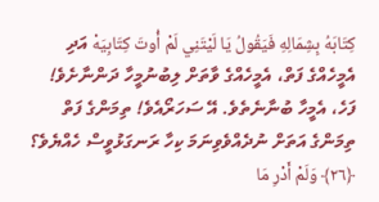كِتَابَهُ بِشِمَالِهِ فَيَقُولُ يَا لَيْتَنِي لَمْ أُوتَ كِتَابِيَهْ އަދި އެމީހެއްގެ ފަތް، އެމީހެއްގެ ވާތަށް ލިބުނުމީހާ ދަންނާށެވެ! ފަހެ، އެމީހާ ބުނާނެތެވެ. އޭ ސަހަރޯއެވެ! ތިމަންގެ ފަތް ތިމަންގެ އަތަށް ނުދެއްވެވިނަމަ ކިހާ ރަނގަޅުވީސް ހެއްޔެވެ؟
﴿٢٦﴾ وَلَمْ أَدْرِ مَا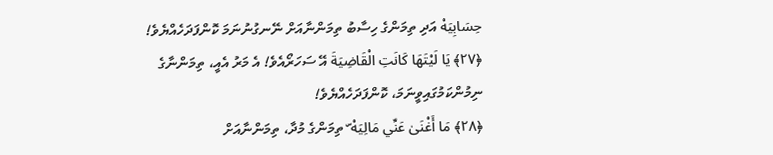حِسَابِيَهْ އަދި ތިމަންގެ ހިސާބު ތިމަންނާއަށް ނޭނގުނުނަމަ ކޮންފަދަހެއްޔެވެ!
﴿٢٧﴾ يَا لَيْتَهَا كَانَتِ الْقَاضِيَةَ އޭ ސަހަރޯއެވެ! އެ މަރު އެއީ، ތިމަންނާގެ ނިމުންކަމުގައިވީނަމަ، ކޮންފަދަހެއްޔެވެ!
﴿٢٨﴾ مَا أَغْنَىٰ عَنِّي مَالِيَهْ ۜ ތިމަންގެ މުދާ، ތިމަންނާއަށް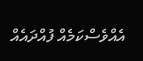އެއްވެސްކަމެއް ފުއްދައެއް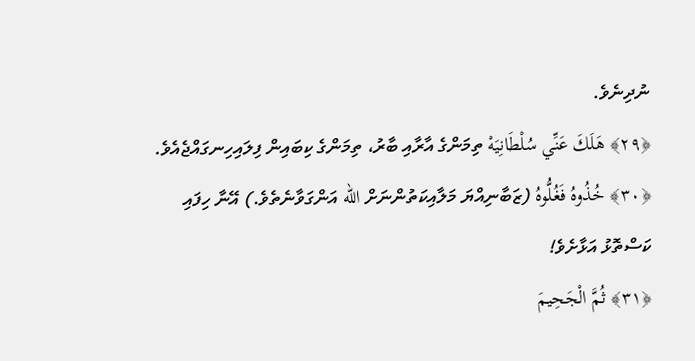ނުދިނެވެ.
﴿٢٩﴾ هَلَكَ عَنِّي سُلْطَانِيَهْ ތިމަންގެ އާރާއި ބާރު، ތިމަންގެ ކިބައިން ފިލައިހިނގައްޖެއެވެ.
﴿٣٠﴾ خُذُوهُ فَغُلُّوهُ (ޒަބާނިއްޔަ މަލާއިކަތުންނަށް الله އަންގަވާނެތެވެ.) އޭނާ ހިފައި ކަސްތޮޅު އަޅާށެވެ!
﴿٣١﴾ ثُمَّ الْجَحِيمَ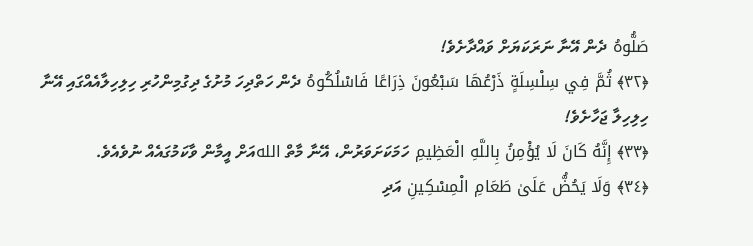صَلُّوهُ ދެން އޭނާ ނަރަކަޔަށް ވައްދާށެވެ!
﴿٣٢﴾ ثُمَّ فِي سِلْسِلَةٍ ذَرْعُهَا سَبْعُونَ ذِرَاعًا فَاسْلُكُوهُ ދެން ހަތްދިހަ މުށުގެ ދިގުމިންހުރި ހިލިހިލާއެއްގައި އޭނާ ހިލިހިލާ ޖަހާށެވެ!
﴿٣٣﴾ إِنَّهُ كَانَ لَا يُؤْمِنُ بِاللَّهِ الْعَظِيمِ ހަމަކަށަވަރުން، އޭނާ މާތް اللهއަށް އީމާން ވާކަމުގައެއް ނުވެއެވެ.
﴿٣٤﴾ وَلَا يَحُضُّ عَلَىٰ طَعَامِ الْمِسْكِينِ އަދި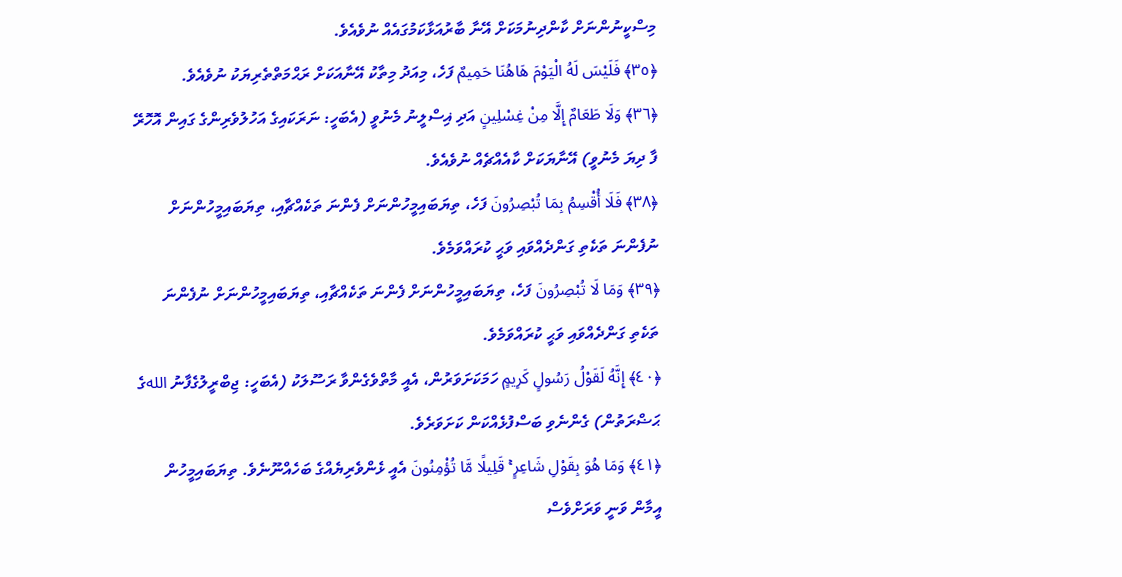މިސްކީނުންނަށް ކާންދިނުމަކަށް އޭނާ ބާރުއަޅާކަމުގައެއް ނުވެއެވެ.
﴿٣٥﴾ فَلَيْسَ لَهُ الْيَوْمَ هَاهُنَا حَمِيمٌ ފަހެ، މިއަދު މިތާކު އޭނާއަކަށް ރަޙްމަތްތެރިޔަކު ނުވެއެވެ.
﴿٣٦﴾ وَلَا طَعَامٌ إِلَّا مِنْ غِسْلِينٍ އަދި ޣިސްލީނު މެނުވީ (އެބަހީ: ނަރަކައިގެ އަހުލުވެރިންގެ ގައިން އޮހޮރޭ ފާ ދިޔަ މެނުވީ) އޭނާޔަކަށް ކާއެއްޗެއް ނުވެއެވެ.
﴿٣٨﴾ فَلَا أُقْسِمُ بِمَا تُبْصِرُونَ ފަހެ، ތިޔަބައިމީހުންނަށް ފެންނަ ތަކެއްޗާއި، ތިޔަބައިމީހުންނަށް ނުފެންނަ ތަކެތި ގަންދެއްވައި ވަޙީ ކުރައްވަމެވެ.
﴿٣٩﴾ وَمَا لَا تُبْصِرُونَ ފަހެ، ތިޔަބައިމީހުންނަށް ފެންނަ ތަކެއްޗާއި، ތިޔަބައިމީހުންނަށް ނުފެންނަ ތަކެތި ގަންދެއްވައި ވަޙީ ކުރައްވަމެވެ.
﴿٤٠﴾ إِنَّهُ لَقَوْلُ رَسُولٍ كَرِيمٍ ހަމަކަށަވަރުން، އެއީ މާތްވެގެންވާ ރަސޫލަކު (އެބަހީ: ޖިބްރީލުގެފާނު اللهގެ ޙަޟްރަތުން) ގެންނެވި ބަސްފުޅެއްކަން ކަށަވަރެވެ.
﴿٤١﴾ وَمَا هُوَ بِقَوْلِ شَاعِرٍ ۚ قَلِيلًا مَّا تُؤْمِنُونَ އެއީ ޅެންވެރިޔެއްގެ ބަހެއްނޫނެވެ. ތިޔަބައިމީހުން އީމާން ވަނީ ވަރަށްވެސް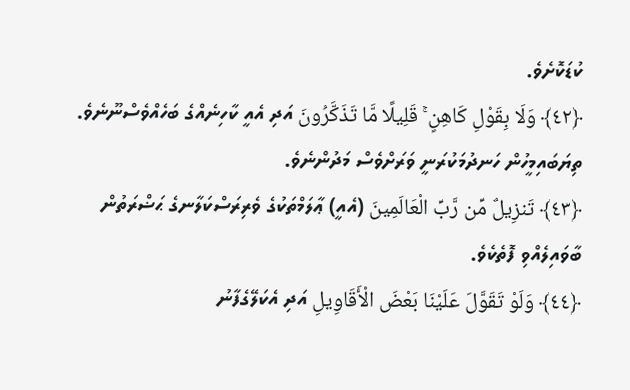ކުޑަކޮށެވެ.
﴿٤٢﴾ وَلَا بِقَوْلِ كَاهِنٍ ۚ قَلِيلًا مَّا تَذَكَّرُونَ އަދި އެއީ ކާހިނެއްގެ ބަހެއްވެސްނޫނެވެ. ތިޔަބައިމީހުން ހަނދުމަކުރަނީ ވަރަށްވެސް މަދުންނެވެ.
﴿٤٣﴾ تَنزِيلٌ مِّن رَّبِّ الْعَالَمِينَ (އެއީ) ޢާލަމްތަކުގެ ވެރިރަސްކަލާނގެ ޙަޟްރަތުން ބާވައިލެއްވި ފޮތެކެވެ.
﴿٤٤﴾ وَلَوْ تَقَوَّلَ عَلَيْنَا بَعْضَ الْأَقَاوِيلِ އަދި އެކަލޭގެފާނު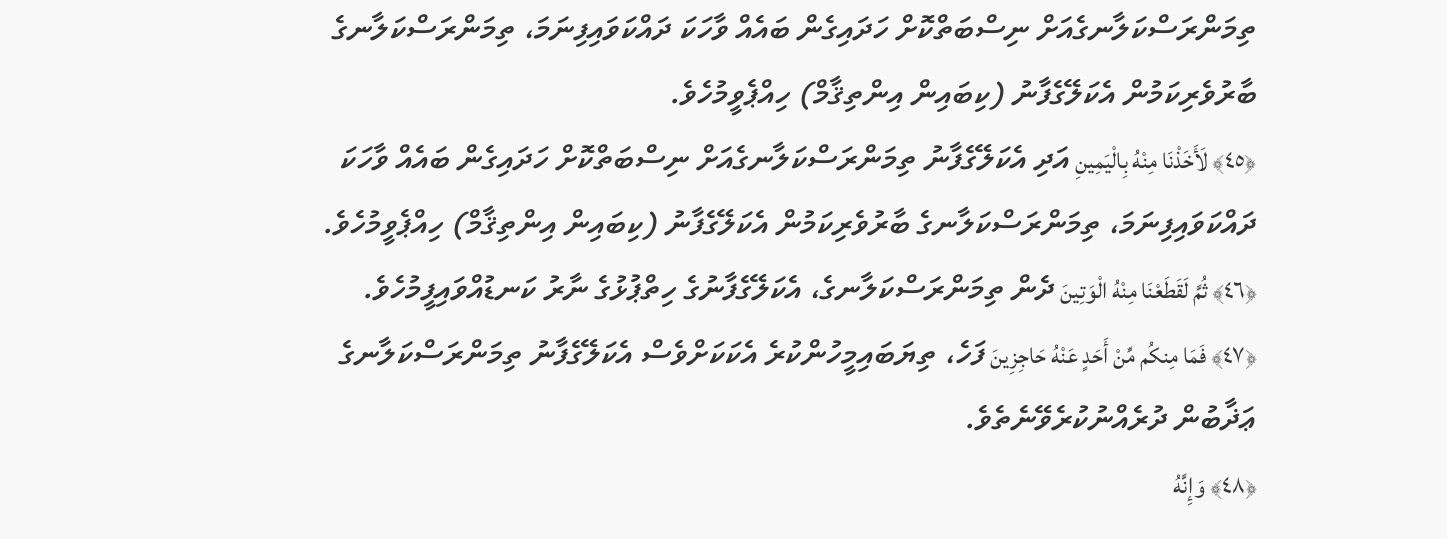ތިމަންރަސްކަލާނގެއަށް ނިސްބަތްކޮށް ހަދައިގެން ބައެއް ވާހަކަ ދައްކަވައިފިނަމަ، ތިމަންރަސްކަލާނގެ ބާރުވެރިކަމުން އެކަލޭގެފާނު (ކިބައިން އިންތިޤާމް) ހިއްޕެވީމުހެވެ.
﴿٤٥﴾ لَأَخَذْنَا مِنْهُ بِالْيَمِينِ އަދި އެކަލޭގެފާނު ތިމަންރަސްކަލާނގެއަށް ނިސްބަތްކޮށް ހަދައިގެން ބައެއް ވާހަކަ ދައްކަވައިފިނަމަ، ތިމަންރަސްކަލާނގެ ބާރުވެރިކަމުން އެކަލޭގެފާނު (ކިބައިން އިންތިޤާމް) ހިއްޕެވީމުހެވެ.
﴿٤٦﴾ ثُمَّ لَقَطَعْنَا مِنْهُ الْوَتِينَ ދެން ތިމަންރަސްކަލާނގެ، އެކަލޭގެފާނުގެ ހިތްޕުޅުގެ ނާރު ކަނޑުއްވައިފީމުހެވެ.
﴿٤٧﴾ فَمَا مِنكُم مِّنْ أَحَدٍ عَنْهُ حَاجِزِينَ ފަހެ، ތިޔަބައިމީހުންކުރެ އެކަކަށްވެސް އެކަލޭގެފާނު ތިމަންރަސްކަލާނގެ ޢަޛާބުން ދުރެއްނުކުރެވޭނެތެވެ.
﴿٤٨﴾ وَإِنَّهُ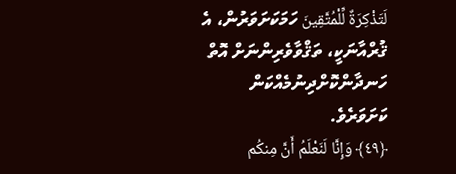لَتَذْكِرَةٌ لِّلْمُتَّقِينَ ހަމަކަށަވަރުން، އެ ޤުރްއާނަކީ، ތަޤްވާވެރިންނަށް އޮތް ހަނދާންކޮށްދިނުމެއްކަން ކަށަވަރެވެ.
﴿٤٩﴾ وَإِنَّا لَنَعْلَمُ أَنَّ مِنكُم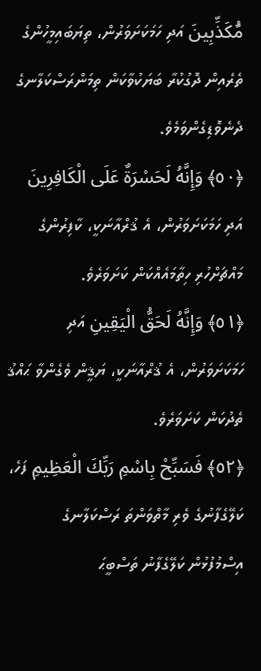مُّكَذِّبِينَ އަދި ހަމަކަށަވަރުން، ތިޔަބައިމީހުންގެ ތެރެއިން ދޮގުކުރާ ބަޔަކުވާކަން ތިމަންރަސްކަލާނގެ ދެނެވޮޑިގެންވަމެވެ.
﴿٥٠﴾ وَإِنَّهُ لَحَسْرَةٌ عَلَى الْكَافِرِينَ އަދި ހަމަކަށަވަރުން، އެ ޤުރްއާނަކީ، ކާފިރުންގެ މައްޗަށްހުރި ހިތާމައެއްކަން ކަށަވަރެވެ.
﴿٥١﴾ وَإِنَّهُ لَحَقُّ الْيَقِينِ އަދި ހަމަކަށަވަރުން، އެ ޤުރްއާނަކީ، ޔަޤީން ވެގެންވާ ޙައްޤު ތެދުކަން ކަށަވަރެވެ.
﴿٥٢﴾ فَسَبِّحْ بِاسْمِ رَبِّكَ الْعَظِيمِ ފަހެ، ކަލޭގެފާނުގެ ވެރި މާތްވަންތަ ރަސްކަލާނގެ އިސްމުފުޅުން ކަލޭގެފާނު ތަސްބީޙަ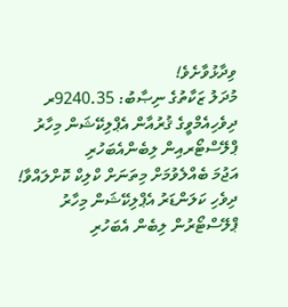ވިދާޅުވާށެވެ!
މުދަލު ޒަކާތުގެ ނިޞާބު: 9240.35ރ
ދިވެހިއެމްވީގެ ޤުރުއާން އެޕްލިކޭޝަން މިހާރު ޕްލޭސްޓޯރއިން ލިބެންއެބަހުރި
އަޖުމަ ބެއްލެވުމަށް މިތަނަށް ކްލިކް ކޮށްލައްވާ!
ދިވެހި ކަލަންޑަރު އެޕްލިކޭޝަން މިހާރު ޕްލޭސްޓޯރުން ލިބެން އެބަހުރި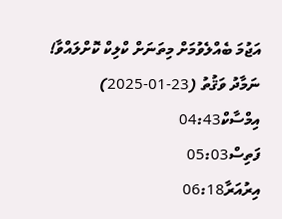އަޖުމަ ބެއްލެވުމަށް މިތަނަށް ކްލިކް ކޮށްލައްވާ!
ނަމާދު ވަޤުތު (23-01-2025)
އިމްސާކް04:43
ފަތިސް05:03
އިރުއަރާ06:18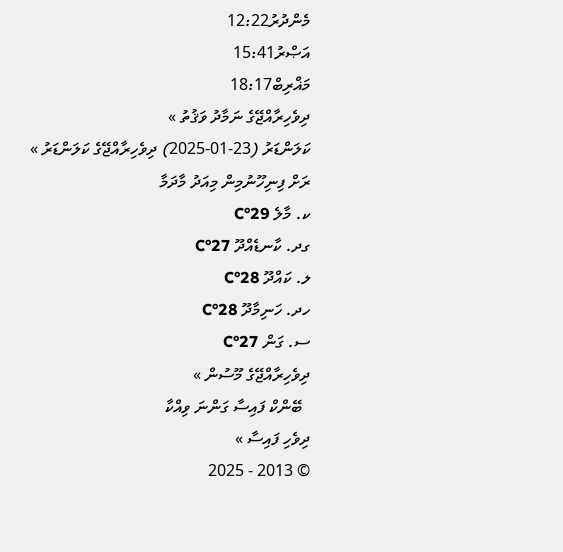މެންދުރު12:22
އަޞްރު15:41
މަޣްރިބް18:17
ދިވެހިރާއްޖޭގެ ނަމާދު ވަޤުތު »
ކަލަންޑަރު (23-01-2025) ދިވެހިރާއްޖޭގެ ކަލަންޑަރު »
ރަށް ފިނިހޫނުމިން މިއަދު މާދަމާ
ކ. މާލެ 29°C
ގދ. ކާނޑެއްދޫ 27°C
ލ. ކައްދޫ 28°C
ހދ. ހަނިމާދޫ 28°C
ސ. ގަން 27°C
ދިވެހިރާއްޖޭގެ މޫސުން »
  ބޭންކް ފައިސާ ގަންނަ ވިއްކާ
ދިވެހި ފައިސާ »
© 2013 - 2025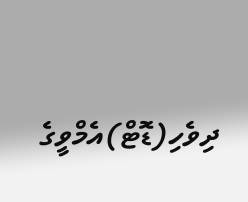ދިވެހި(ޑޮޓް)އެމްވީގެ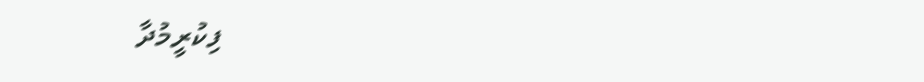ފިކުރީމުދާ